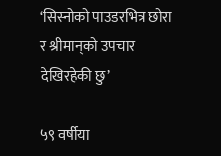‘सिस्नोको पाउडरभित्र छोरा र श्रीमा‍न‍्को उपचार देखिरहेकी छु’

५९ वर्षीया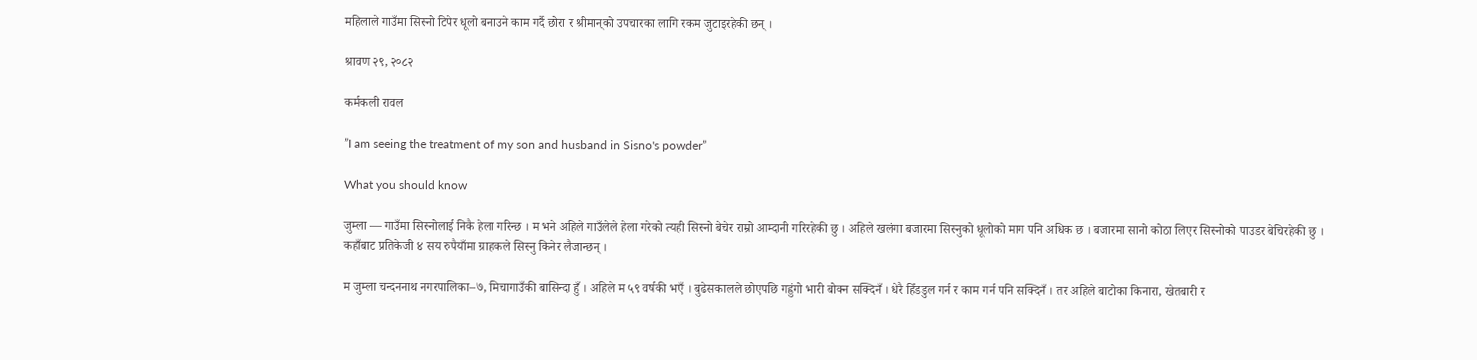महिलाले गाउँमा सिस्नो टिपेर धूलो बनाउने काम गर्दै छोरा र श्रीमान‍्को उपचारका लागि रकम जुटाइरहेकी छन् ।

श्रावण २९, २०८२

कर्मकली रावल

”I am seeing the treatment of my son and husband in Sisno's powder”

What you should know

जुम्ला — गाउँमा सिस्नोलाई निकै हेला गरिन्छ । म भने अहिले गाउँलेले हेला गरेको त्यही सिस्नो बेचेर राम्रो आम्दानी गरिरहेकी छु । अहिले खलंगा बजारमा सिस्नुको धूलोको माग पनि अधिक छ । बजारमा सानो कोठा लिएर सिस्नोको पाउडर बेचिरहेकी छु । कहाँबाट प्रतिकेजी ४ सय रुपैयाँमा ग्राहकले सिस्नु किनेर लैजान्छन् ।

म जुम्ला चन्दननाथ नगरपालिका–७, मिचागाउँकी बासिन्दा हुँ । अहिले म ५९ वर्षकी भएँ । बुढेसकालले छोएपछि गह्रुंगो भारी बोक्न सक्दिनँ । धेरै हिँडडुल गर्न र काम गर्न पनि सक्दिनँ । तर अहिले बाटोका किनारा, खेतबारी र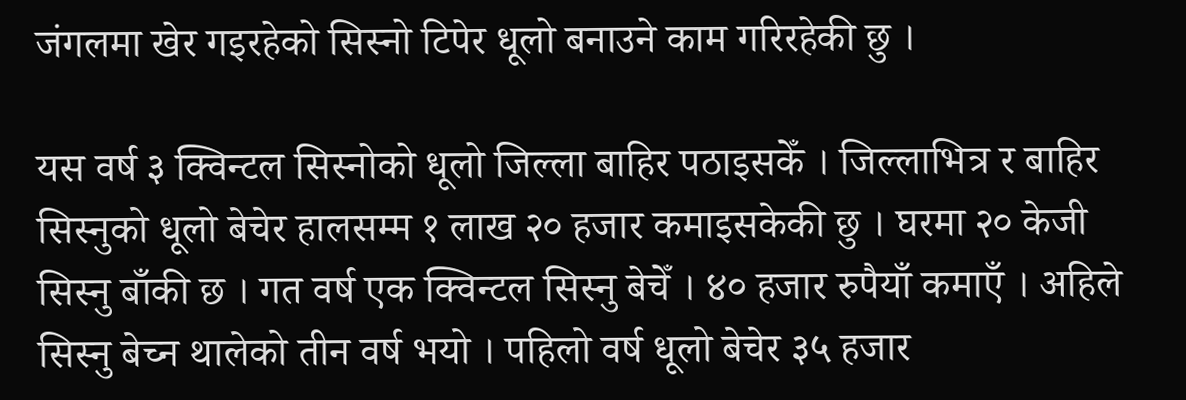जंगलमा खेर गइरहेको सिस्नो टिपेर धूलो बनाउने काम गरिरहेकी छु ।

यस वर्ष ३ क्विन्टल सिस्नोको धूलो जिल्ला बाहिर पठाइसकेँ । जिल्लाभित्र र बाहिर सिस्नुको धूलो बेचेर हालसम्म १ लाख २० हजार कमाइसकेकी छु । घरमा २० केजी सिस्नु बाँकी छ । गत वर्ष एक क्विन्टल सिस्नु बेचेँ । ४० हजार रुपैयाँ कमाएँ । अहिले सिस्नु बेच्न थालेको तीन वर्ष भयो । पहिलो वर्ष धूलो बेचेर ३५ हजार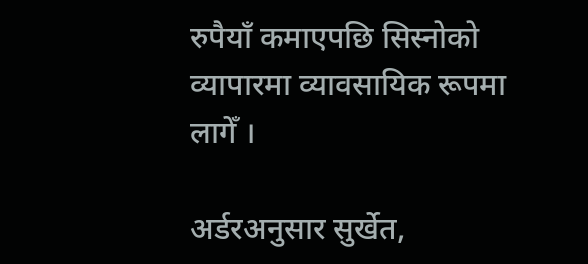रुपैयाँ कमाएपछि सिस्नोको व्यापारमा व्यावसायिक रूपमा लागेँ ।

अर्डरअनुसार सुर्खेत,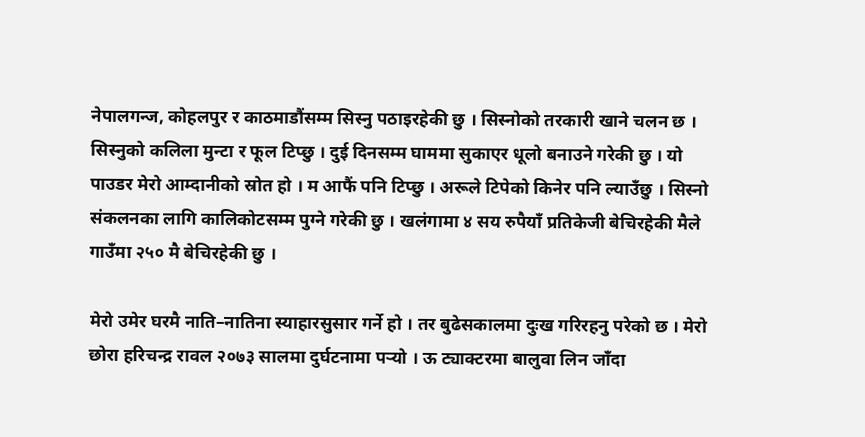नेपालगन्ज, कोहलपुर र काठमाडौंसम्म सिस्नु पठाइरहेकी छु । सिस्नोको तरकारी खाने चलन छ । सिस्नुको कलिला मुन्टा र फूल टिप्छु । दुई दिनसम्म घाममा सुकाएर धूलो बनाउने गरेकी छु । यो पाउडर मेरो आम्दानीको स्रोत हो । म आफैं पनि टिप्छु । अरूले टिपेको किनेर पनि ल्याउँछु । सिस्नो संकलनका लागि कालिकोटसम्म पुग्ने गरेकी छु । खलंगामा ४ सय रुपैयाँ प्रतिकेजी बेचिरहेकी मैले गाउँमा २५० मै बेचिरहेकी छु ।

मेरो उमेर घरमै नाति–नातिना स्याहारसुसार गर्ने हो । तर बुढेसकालमा दुःख गरिरहनु परेको छ । मेरो छोरा हरिचन्द्र रावल २०७३ सालमा दुर्घटनामा पर्‍यो । ऊ ट्याक्टरमा बालुवा लिन जाँदा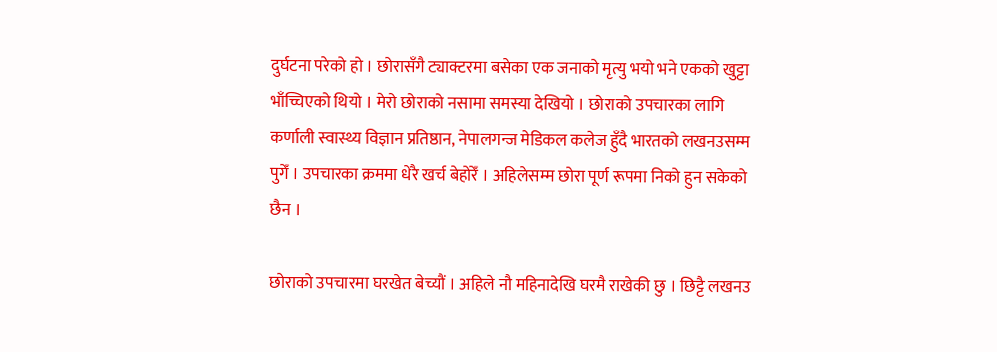दुर्घटना परेको हो । छोरासँगै ट्याक्टरमा बसेका एक जनाको मृत्यु भयो भने एकको खुट्टा भाँच्चिएको थियो । मेरो छोराको नसामा समस्या देखियो । छोराको उपचारका लागि कर्णाली स्वास्थ्य विज्ञान प्रतिष्ठान, नेपालगन्ज मेडिकल कलेज हुँदै भारतको लखनउसम्म पुगेँ । उपचारका क्रममा धेरै खर्च बेहोरेँ । अहिलेसम्म छोरा पूर्ण रूपमा निको हुन सकेको छैन ।

छोराको उपचारमा घरखेत बेच्यौं । अहिले नौ महिनादेखि घरमै राखेकी छु । छिट्टै लखनउ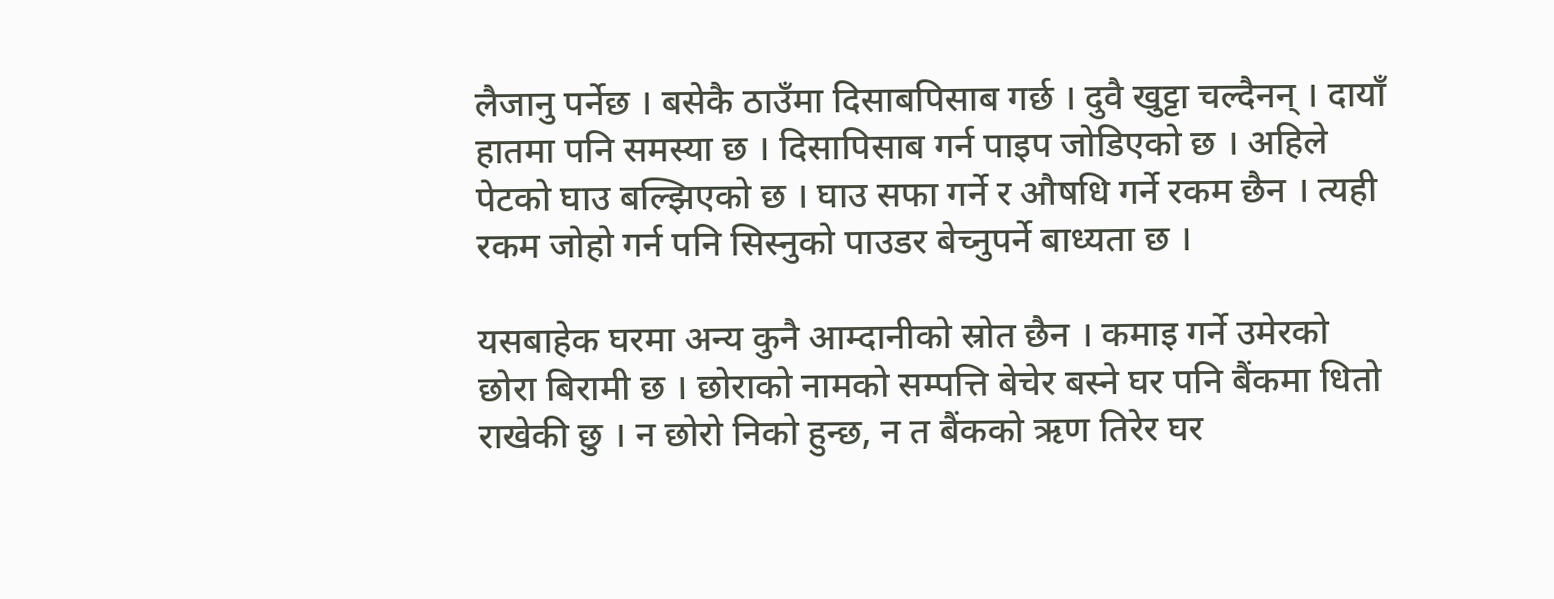लैजानु पर्नेछ । बसेकै ठाउँमा दिसाबपिसाब गर्छ । दुवै खुट्टा चल्दैनन् । दायाँ हातमा पनि समस्या छ । दिसापिसाब गर्न पाइप जोडिएको छ । अहिले पेटको घाउ बल्झिएको छ । घाउ सफा गर्ने र औषधि गर्ने रकम छैन । त्यही रकम जोहो गर्न पनि सिस्नुको पाउडर बेच्नुपर्ने बाध्यता छ ।

यसबाहेक घरमा अन्य कुनै आम्दानीको स्रोत छैन । कमाइ गर्ने उमेरको छोरा बिरामी छ । छोराको नामको सम्पत्ति बेचेर बस्ने घर पनि बैंकमा धितो राखेकी छु । न छोरो निको हुन्छ, न त बैंकको ऋण तिरेर घर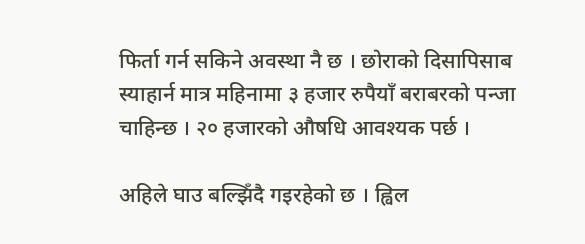फिर्ता गर्न सकिने अवस्था नै छ । छोराको दिसापिसाब स्याहार्न मात्र महिनामा ३ हजार रुपैयाँ बराबरको पन्जा चाहिन्छ । २० हजारको औषधि आवश्यक पर्छ ।

अहिले घाउ बल्झिँदै गइरहेको छ । ह्विल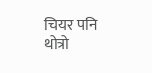चियर पनि थोत्रो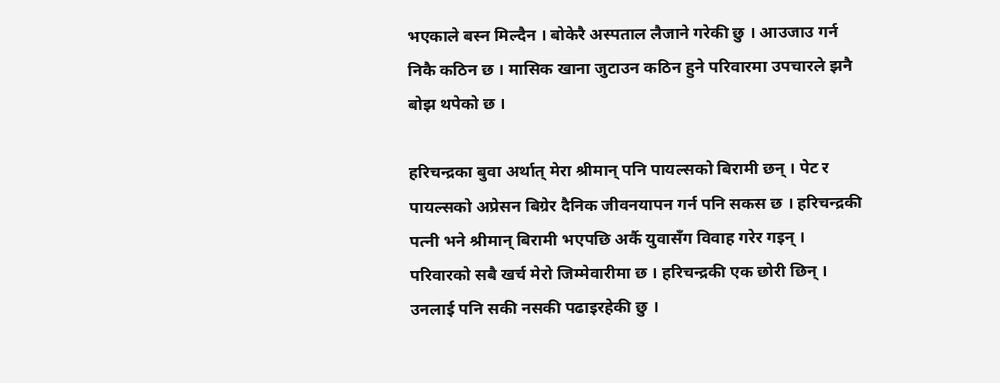भएकाले बस्न मिल्दैन । बोकेरै अस्पताल लैजाने गरेकी छु । आउजाउ गर्न निकै कठिन छ । मासिक खाना जुटाउन कठिन हुने परिवारमा उपचारले झनै बोझ थपेको छ ।

हरिचन्द्रका बुवा अर्थात् मेरा श्रीमान् पनि पायल्सको बिरामी छन् । पेट र पायल्सको अप्रेसन बिग्रेर दैनिक जीवनयापन गर्न पनि सकस छ । हरिचन्द्रकी पत्नी भने श्रीमान् बिरामी भएपछि अर्कै युवासँग विवाह गरेर गइन् । परिवारको सबै खर्च मेरो जिम्मेवारीमा छ । हरिचन्द्रकी एक छोरी छिन् । उनलाई पनि सकी नसकी पढाइरहेकी छु ।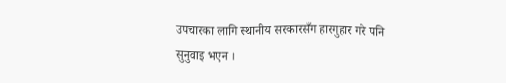उपचारका लागि स्थानीय सरकारसँग हारगुहार गरे पनि सुनुवाइ भएन ।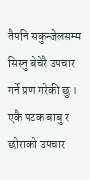तैपनि सकुन्जेलसम्म सिस्नु बेचेरै उपचार गर्ने प्रण गरेकी छु । एकै पटक बाबु र छोराको उपचार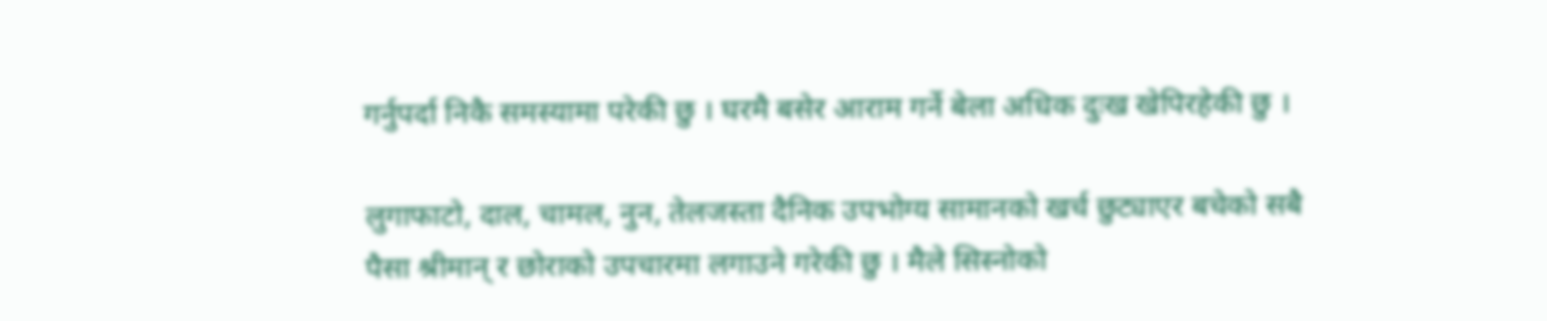गर्नुपर्दा निकै समस्यामा परेकी छु । घरमै बसेर आराम गर्ने बेला अधिक दुःख खेपिरहेकी छु ।

लुगाफाटो, दाल, चामल, नुन, तेलजस्ता दैनिक उपभोग्य सामानको खर्च छुट्याएर बचेको सबै पैसा श्रीमान् र छोराको उपचारमा लगाउने गरेकी छु । मैले सिस्नोको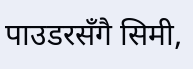पाउडरसँगै सिमी,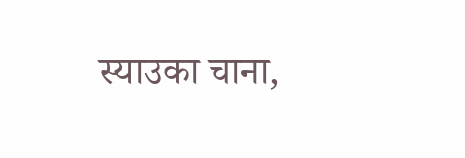स्याउका चाना,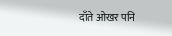दाँते ओखर पनि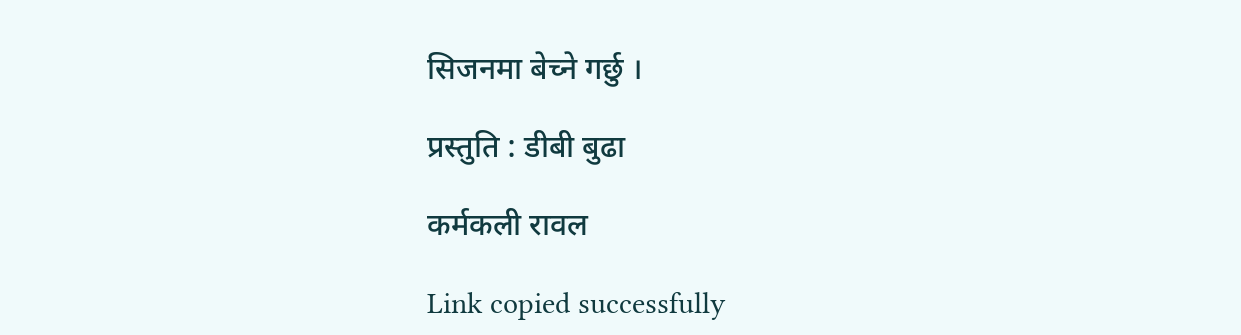सिजनमा बेच्ने गर्छु ।

प्रस्तुति : डीबी बुढा

कर्मकली रावल

Link copied successfully